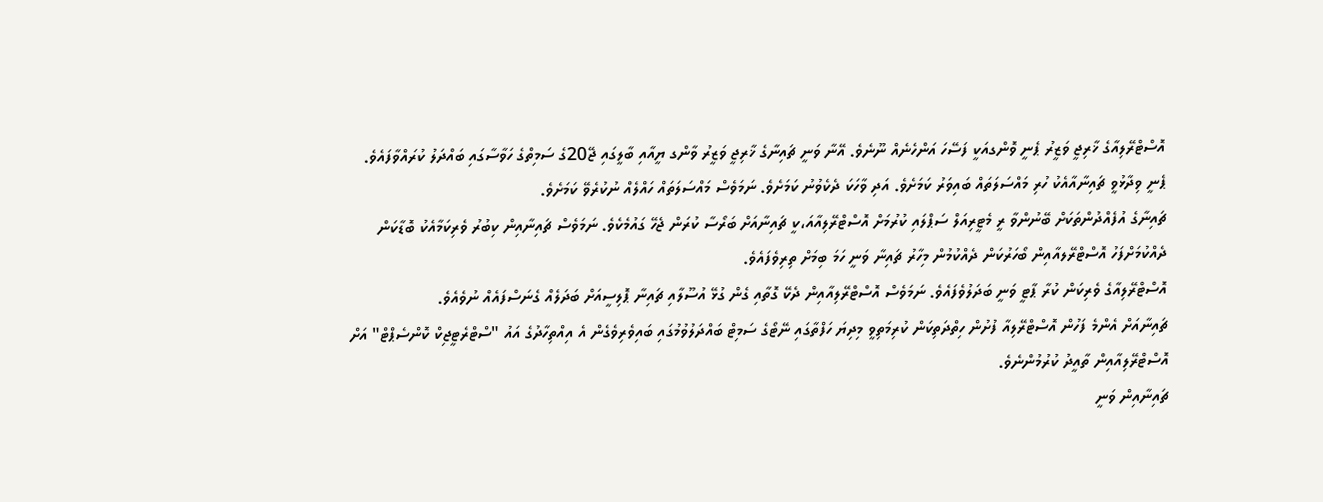އޮސްޓްރޭލިއާގެ ޚާރިޖީ ވަޒީރު ޕެނީ ވޮންގއަކީ ފަސޭހަ އަންހެނެއް ނޫނެވެ. އޭނާ ވަނީ ޗައިނާގެ ޚާރިޖީ ވަޒީރު ވާންގ ޔީއާއި ބާލީގައި ޖޭ20ގެ ސަމިތްގެ ހަވާސާގައި ބައްދަލު ކުރައްވާފައެވެ.
ޕެނީ ވިދާޅުވީ ޗައިނާއާއެކު ހުރި މައްސަލަތައް ބައިވަރު ކަމަށެވެ. އަދި ވާހަކަ ދެކެވުނު ކަމަށެވެ. ނަމަވެސް މައްސަލަތައް ހައްލެއް ނުކުރެވޭ ކަމަށެވެ.
ޗައިނާގެ އުފެއްދުންތަކަށް ބޭނުންވާ ރީ މެޓީރިއަލް ސަޕްލައި ކުރުމަށް އޮސްޓްރޭލިއާއަ،ކީ ޗައިނާއަށް ބަރޯސާ ކުރަން ޖެހޭ ގައުމެކެވެ. ނަމަވެސް ޗައިނާއިން ކިބުރު ވެރިކަމާއެކު ބޮޑާކަން ދެއްކުމަށްފަހު އޮސްޓްރޭލއާއިން ބޯހަރުކަން ދެއްކުމުން މިހާރު ޗައިނާ ވަނީ ހަމަ ބިމަށް ތިރިވެފައެވެ.
އޮސްޓްރޭލިއާގެ ވެރިކަން ކުރާ ޕާޓީ ވަނީ ބަދަލުވެފައެވެ. ނަމަވެސް އޮސްޓްރޭލިއާއިން ދެކޭ ގޮތާއި ގެން ގުޅޭ އުސޫލާއި ޗައިނާ ޕޮލިސީއަށް ބަދަލެއް ގެނަސްފައެއް ނުވެއެވެ.
ޗައިނާއަށް އެންމެ ފަހުން އޮސްޓްރޭލިއާ ފުށުން ހިތްދަތިކަން ކުރިމަތިވީ މިދިޔަ ހަފްތާގައި ނޭޓޯގެ ސަމިޓް ބައްދަލުވުމުގައި ބައިވެރިވެގެން އެ އިއްތިހާދުގެ އައު "ސްޓްރެޓީޖިކް ކޮންސެޕްޓް" އަށް އޮސްޓްރޭލިއާއިން ތާއީދު ކުރުމުންނެވެ.
ޗައިނާއިން ވަނީ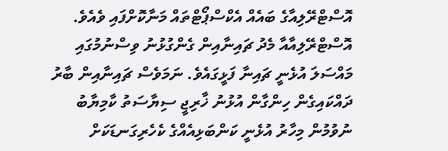އޮސްޓްރޭލިއާގެ ބައެއް އެކްސްޕޯޓްތައް މަނާކޮށްފައި ވެއެވެ. އޮސްޓްރޭލިއާއާ މެދު ޗައިނާއިން ގެންގުޅުނު ވިސްނުމުގައި މައްސަލަ އުޅެނީ ޗައިނާ ފަޅީގައެވެ. ނަމަވެސް ޗައިނާއިން ބާރު ދައްކައިގެން ހިންގާން އުޅުނު ޚާރިޖީ ސިޔާސަތު ކާމިޔާބު ނުވުމުން މިހާރު އުޅެނީ ކަންބަޅިއެއްގެ ކެހެރިގަނޑަކަށް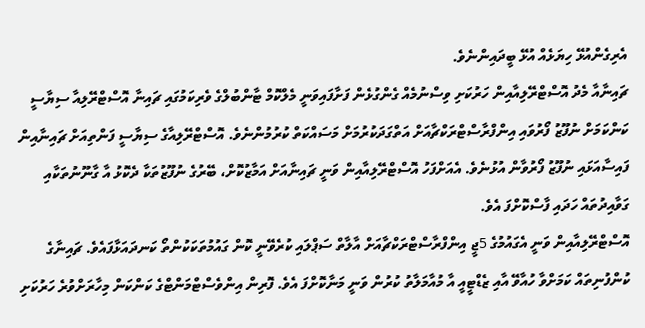އެރިގެންއުޅޭ ހިޔަޅެއް އުޅޭ ބީދައިންނެވެ.
ޗައިނާއާ މެދު އޮސްޓްރޭލިއާއިން ހަރުކަށި ވިސްނުމެއް ގެންގުޅެން ފަށާފައިވަނީ މެލްކޮމް ޓާންބުލްގެ ވެރިކަމުގައި ޗައިނާ އޮސްޓްރޭލިއާ ސިޔާސީ ކަންކަމަށް ނުފޫޒު ފޯރުވައި އިންފްރާސްޓްރަކްޗާއަށް އަތްގަދަކުރުމަށް މަސައްކަތް ކުރުމުންނެވެ. އޮސްޓްރޭލިއާގެ ސިޔާސީ ފަންތިއަށް ޗައިނާއިން ފައިސާއަޅައި ނުފޫޒު ފޯރުވާން އުޅުނެވެ. އެއަށްފަހު އޮސްޓްރޭލިއާއިން ވަނީ ޗައިނާއަށް އަމާޒުކޮށް، ބޭރުގެ ނުފޫޒުތަކާ ދެކޮޅު އާ ގާނޫނުތަކާއި ގަވާއިދުތައް ހަދައި ފާސްކޮށްފަ އެވެ.
އޮސްޓްރޭލިއާއިން ވަނީ އެގައުމުގެ 5ޖީ އިންފްރާސްޓްރަކްޗާއަށް އާލާތް ސަޕްލައި ކުރެވޭނީ ކޮން ގައުމުތަކަކުންތޯ ކަނދައަޅާފައެވެ. ޗައިނާގެ ކުންފުނިތައް ކަމަށްވާ ހުއާވޭ އާއި ޒެޑްޓީއީ އާ މުއާމަލާތު ކުރުން ވަނީ މަނާކޮށްފަ އެވެ. ފޮރިން އިންވެސްޓްމަންޓްގެ ކަންކަން މިހާރަށްވުރެ ހަރުކަށި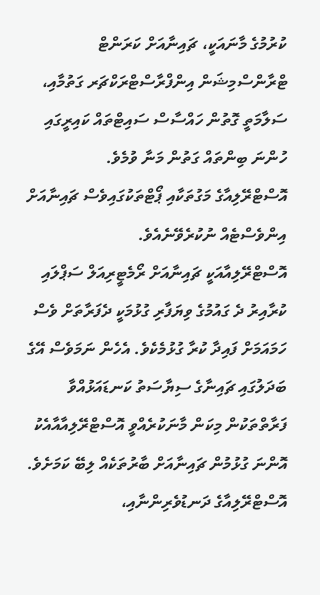ކުރުމުގެ މާނައަކީ، ޗައިނާއަށް ކަރަންޓް ޓްރާންސްމިޝަން އިންފްރާސްޓްރަކްޗަރ ގަތުމާއި، ސަލާމަތީ ގޮތުން ހައްސާސް ސައިޓްތައް ކައިރީގައި ހުންނަ ބިންތައް ގަތުން މަނާ ވުމެވެ.
އޮސްޓްރޭލިއާގެ މަގުތަކާއި ޕޯޓްތަކުގައިވެސް ޗައިނާއަށް އިންވެސްޓެއް ނުކުރެވޭނެއެވެ.
އޮސްޓްރޭލިއާއަކީ ޗައިނާއަށް ރޯމެޓީރިއަލް ސަޕްލައި ކުރާއިރު ދެ ގައުމުގެ ވިޔަފާރި ގުޅުމަކީ ދެފަރާތަށް ވެސް ހަމައަމަށް ފައިދާ ކުރާ ގުޅުމެކެވެ. އެހެން ނަމަވެސް އޭގެ ބަދަލުގައި ޗައިނާގެ ސިޔާސަތު ކަނޑައަޅުއްވާ ފަރާތްތަކުން މިކަން މާނަކުރެއްވީ އޮސްޓްރޭލިއާއާއެކު އޮންނަ ގުޅުމުން ޗައިނާއަށް ބާރުތަކެއް ލިބޭ ކަމަށެވެ.
އޮސްޓްރޭލިއާގެ ދަނޑުވެރިންނާއި،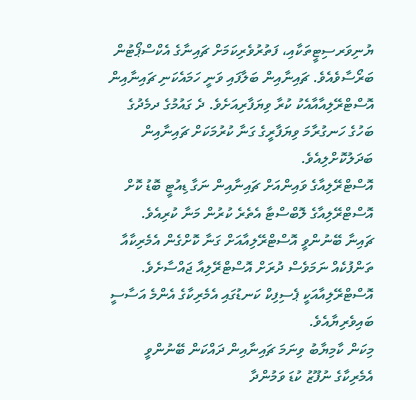ޔުނިވަރސިޓީތަކާއި، ފަތުރުވެރިކަމަށް ޗައިނާގެ އެކްސްޕޯޓުން ބަރޯސާވެއެވެ. ޗައިނާއިން ބަލާފައި ވަނީ ހަމައެކަނި ޗައިނާއިން އޮސްޓްރޭލިއާއާއެކު ކުރާ ވިޔަފާރިއަށެވެ. ދެ ގައުމުގެ ދމެދުގެ ބަހުގެ ހަނގުރާމަ ވިޔަފާރީގެ ގަނާ ކުރުމަކަށް ޗައިނާއިން ބަދަލުކޮށްލިއެވެ.
އޮސްޓްރޭލިއާގެ ވައިންއަށް ޗައިނާއިން ނަގާ ޑިއުޓީ ބޮޑު ކޮށް އޮސްޓްރޭލިއާގެ ލޮބްސްޓާ އެތެރެ ކުރުން މަނާ ކުރިއެވެ.
ޗައިނާ ބޭނުންވީ އޮސްޓްރޭލިއާއަށް ގަނާ ކޮށްގެން އެމެރިކާއާ ތަންފުކެއް ނަމަވެސް ދުރަށް އޮސްޓްރޭލިއާ ޖައްސާށެވެ. އޮސްޓްރޭލިއާއަކީ ޕެސިފިކް ކަނޑުގައި އެމެރިކާގެ އެންމެ އަސާސީ ބައިވެރިޔާއެވެ.
މިކަން ކާމިޔާބު ވިނަމަ ޗައިނާއިން ދައްކަން ބޭނުންވީ އެމެރިކާގެ ނުފޫޒު ކުޑަ ވަމުންދާ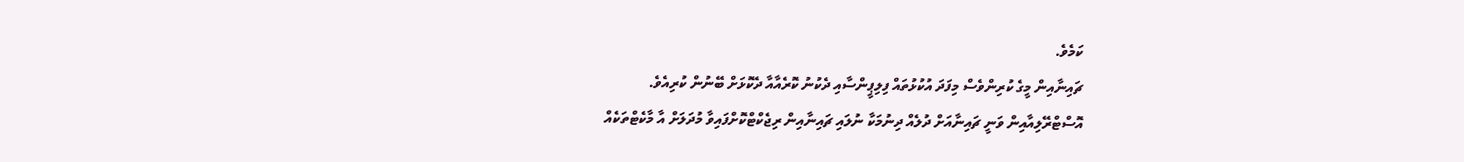ކަމެވެ.
ޗައިނާއިން މީގެ ކުރިންވެސް މިފަދަ އުކުޅުތައް ފިލިޕީންސާއި ދެކުނު ކޮރެއާއާ ދެކޮޅަށް ބޭނުން ކުރިއެވެ.
އޮސްޓްރޭލިއާއިން ވަނީ ޗައިނާއަށް ދުލެއް ދިނުމަކާ ނުލައި ޗައިނާއިން ރިޖެކްޓްކޮށްފައިވާ މުދަލަށް އާ މާކެޓްތަކެއް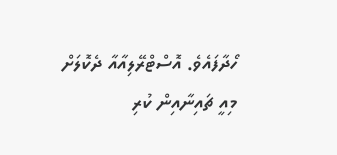ހޯދާފައެވެ. އޮސްޓްރޭލިއާއާ ދެކޮލަށް މިއީ ޗައިނާއިން ކުރި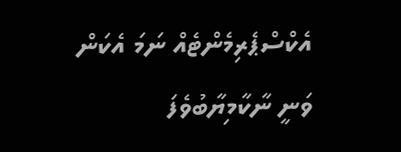އެކްސްޕެރިމެންޓެއް ނަމަ އެކަން ވަނީ ނާކާމިޔާބުވެފަ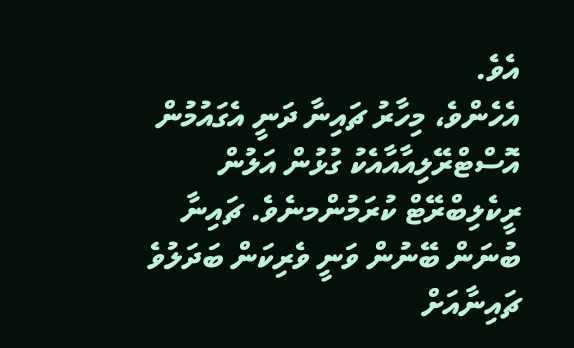އެވެ.
އެހެންވެ، މިހާރު ޗައިނާ ދަނީ އެގައުމުން އޮސްޓްރޭލިއާއާއެކު ގުޅުން އަލުން ރީކެލިބްރޭޓް ކުރަމުންމނެވެ. ޗައިނާ ބުނަން ބޭނުން ވަނީ ވެރިކަން ބަދަލުވެ ޗައިނާއަށް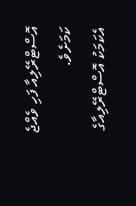އޮސްޓްރޭލިއާ ފަހި ވެއްޖެ ކަމަށެވެ.
އެކަމަކު އޮސްޓްރޭލިއާގެ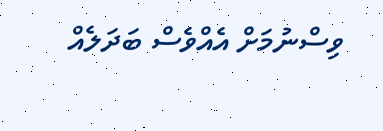ވިސްނުމަށް އެއްވެސް ބަދަލެއް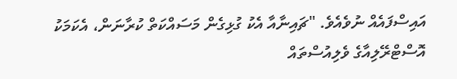އައިސްފައެއް ނުވެއެވެ. "ޗައިނާއާ އެކު ގުޅިގެން މަސައްކަތް ކުރާނަން، އެކަމަކު އޮސްޓްރޭލިއާގެ ވެލިއުސްތައް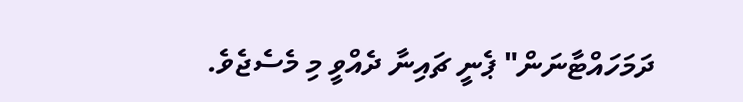ދަމަހައްޓާނަން" ޕެނީ ޗައިނާ ދެއްވީ މި މެސެޖެވެ.